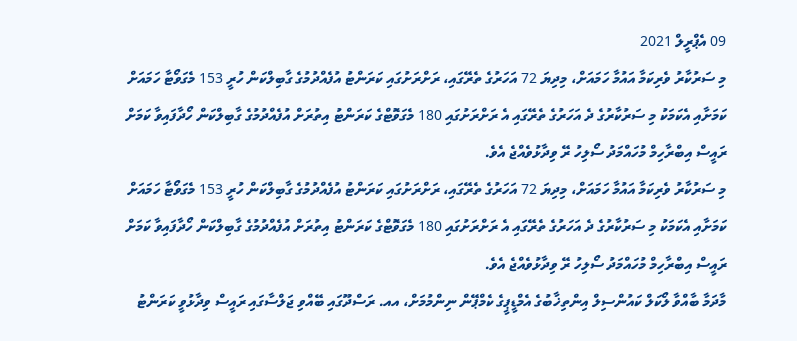09 އެޕްރީލް 2021
މި ސަރުކާރު ވެރިކަމާ އައުމާ ހަމައަށް، މިދިޔަ 72 އަހަރުގެ ތެރޭގައި، ރަށްރަށުގައި ކަރަންޓު އުފެއްދުމުގެ ގާބިލްކަން ހުރީ 153 މެގަވޯޓާ ހަމައަށް ކަމަށާއި އެކަމަކު މި ސަރުކާރުގެ ދެ އަހަރުގެ ތެރޭގައި އެ ރަށްރަށުގައި 180 މެގަވޮޓްގެ ކަރަންޓު އިތުރަށް އުފެއްދުމުގެ ގާބިލްކަން ހޯދާފައިވާ ކަމަށް ރައީސް އިބްރާހިމް މުހައްމަދު ސޯލިހު ރޭ ވިދާޅުވެއްޖެ އެވެ.
މި ސަރުކާރު ވެރިކަމާ އައުމާ ހަމައަށް، މިދިޔަ 72 އަހަރުގެ ތެރޭގައި، ރަށްރަށުގައި ކަރަންޓު އުފެއްދުމުގެ ގާބިލްކަން ހުރީ 153 މެގަވޯޓާ ހަމައަށް ކަމަށާއި އެކަމަކު މި ސަރުކާރުގެ ދެ އަހަރުގެ ތެރޭގައި އެ ރަށްރަށުގައި 180 މެގަވޮޓްގެ ކަރަންޓު އިތުރަށް އުފެއްދުމުގެ ގާބިލްކަން ހޯދާފައިވާ ކަމަށް ރައީސް އިބްރާހިމް މުހައްމަދު ސޯލިހު ރޭ ވިދާޅުވެއްޖެ އެވެ.
މާދަމާ ބާއްވާ ލޯކަލް ކައުންސިލް އިންތިޚާބުގެ އެމްޑީޕީގެ ކެމްޕޭން ނިންމުމަށް، އއ. ރަސްދޫގައި ބޭއްވި ޖަލްސާގައި ރައީސް ވިދާޅުވީ ކަރަންޓު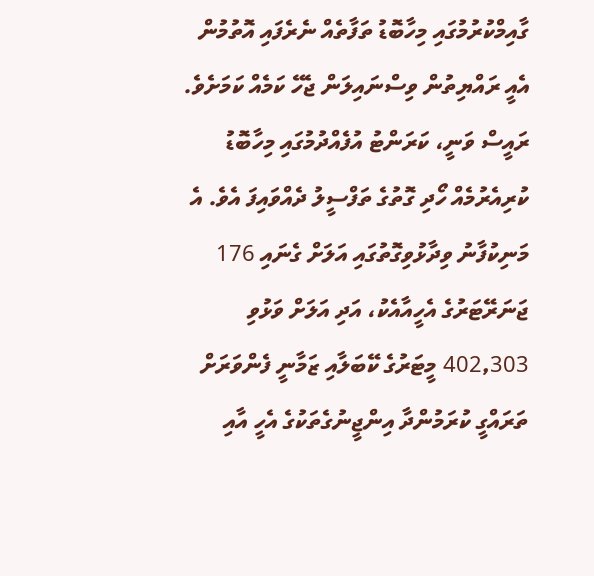ގާއިމްކުރުމުގައި މިހާބޮޑު ތަފާތެއް ނެރެފައި އޮތުމުން އެއީ ރައްޔިތުން ވިސްނައިލަން ޖެހޭ ކަމެއް ކަމަށެވެ.
ރައީސް ވަނީ، ކަރަންޓު އުފެއްދުމުގައި މިހާބޮޑު ކުރިއެރުމެއް ހޯދި ގޮތުގެ ތަފްސީލު ދެއްވައިފަ އެވެ. އެ މަނިކުފާނު ވިދާޅުވިގޮތުގައި އަލަށް ގެނައި 176 ޖަނަރޭޓަރުގެ އެހީއާއެކު، އަދި އަލަށް ވަޅުވި 402,303 މީޓަރުގެ ކޭބަލާއި ޒަމާނީ ފެންވަރަށް ތަރައްގީ ކުރަމުންދާ އިންޖީނުގެތަކުގެ އެހީ އާއި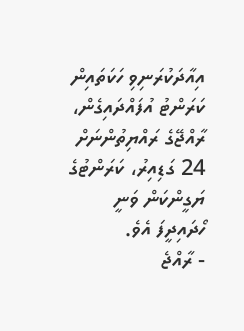އިއާދަކުރަނިވި ހަކަތައިން ކަރަންޓު އުފައްދައިގެން، ރާއްޖޭގެ ރައްޔިތުންނަށް 24 ގަޑިއިރު، ކަރަންޓުގެ ޔަގީންކަން ވަނީ ހޯދައިދީފަ އެވެ.
- ރާއްޖެ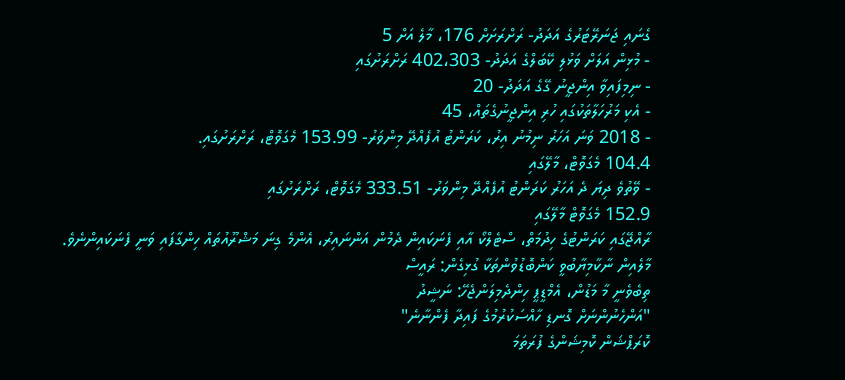ގެނައި ޖަނަރޭޓަރުގެ އަދަދު- ރަށްރަށަށް 176، މާލެ އަށް 5
- މުޅިން އަލަށް ވަޅުލި ކޭބަލްގެ އަދަދު- 402،303 ރަށްރަށުގައި
- ނިމިފައިވާ އިންޖީނު ގޭގެ އަދަދު- 20
- އެކި މަރުހަލާތަކުގައި ހުރި އިންޖީނުގެތައް، 45
- 2018 ވަނަ އަހަރު ނިމުނު އިރު، ކަރަންޓު އުފެއްދޭ މިންވަރު- 153.99 މެގަވޮޓް، ރަށްރަށުގައި.
104.4 މެގަވޮޓް، މާލޭގައި
- ވޭތުވެ ދިޔަ ދެ އަހަރު ކަރަންޓު އުފެއްދޭ މިންވަރު- 333.51 މެގަވޮޓް، ރަށްރަށުގައި
152.9 މެގަވޮޓް މާލޭގައި
ރާއްޖޭގައި ކަރަންޓުގެ ހިދުމަތް، ސްޓެލްކޯ އާއި ފެނަކައިން ދެމުން އަންނައިރު، އެންމެ ގިނަ މަޝްރޫއުތައް ހިންގާފައި ވަނީ ފެނަކައިންނެވެ.
މާލެއިން ނާކާމިޔާބުވީ ކަންބޮޑުވުންތަކާ ގުޅިގެން: ރައީސް
ތިބެވެނީ މާ މަޑުން، އެމްޑީޕީ ހިންދެމިލަންޖެހޭ: ނަޝީދު
"އަންހެނުންނަށް ގޮނޑި ހާއްސަކުރުމުގެ ފައިދާ ފެންނާނެ"
ކޮރަޕްޝަން ކޮމިޝަންގެ ފުރަތަމަ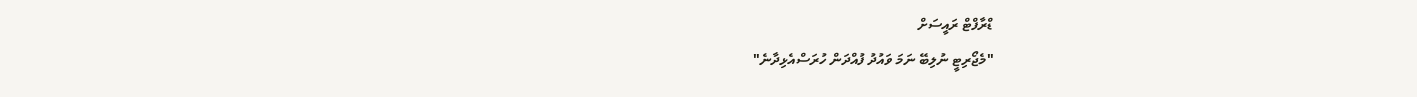ޑްރާފްޓް ރައީސަށް
"މެޖޯރިޓީ ނުލިބޭ ނަމަ ވައުދު ފުއްދަން ހުރަސްއެޅިދާނެ"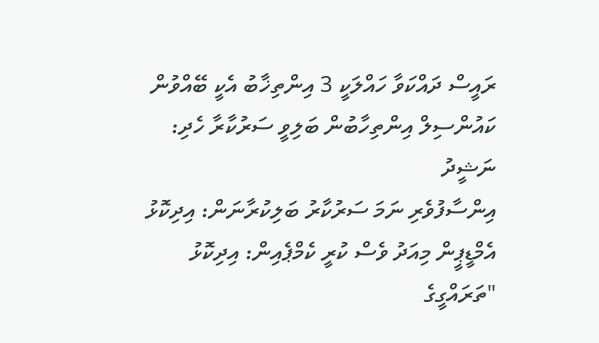ރައީސް ދައްކަވާ ހައްލަކީ 3 އިންތިޚާބު އެކީ ބޭއްވުން
ކައުންސިލް އިންތިހާބުން ބަލިވީ ސަރުކާރާ ހެދި: ނަޝީދު
އިންސާފުވެރި ނަމަ ސަރުކާރު ބަލިކުރާނަން: އިދިކޮޅު
އެމްޑީޕީން މިއަދު ވެސް ކުރީ ކެމްޕެއިން: އިދިކޮޅު
"ތަރައްގީގެ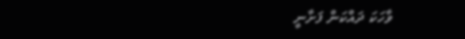ވާހަކަ ދައްކަން ފަށާނީ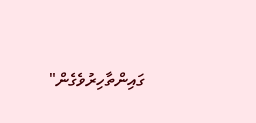ގައިންތާހިރުވެގެން"